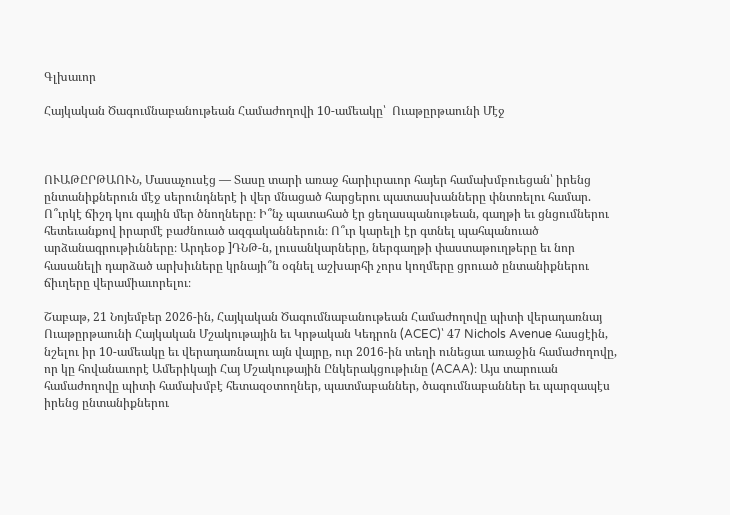Գլխաւոր

Հայկական Ծագումնաբանութեան Համաժողովի 10-ամեակը՝  Ուաթըրթաունի Մէջ



ՈՒԱԹԸՐԹԱՈՒՆ, Մասաչուսէց — Տասը տարի առաջ հարիւրաւոր հայեր համախմբուեցան՝ իրենց ընտանիքներուն մէջ սերունդներէ ի վեր մնացած հարցերու պատասխանները փնտռելու համար. Ո՞ւրկէ ճիշդ կու գային մեր ծնողները։ Ի՞նչ պատահած էր ցեղասպանութեան, գաղթի եւ ցնցումներու հետեւանքով իրարմէ բաժնուած ազգականներուն։ Ո՞ւր կարելի էր գտնել պահպանուած արձանագրութիւնները։ Արդեօք ]ԴՆԹ-ն, լուսանկարները, ներգաղթի փաստաթուղթերը եւ նոր հասանելի դարձած արխիւները կրնայի՞ն օգնել աշխարհի չորս կողմերը ցրուած ընտանիքներու ճիւղերը վերամիաւորելու։

Շաբաթ, 21 Նոյեմբեր 2026-ին, Հայկական Ծագումնաբանութեան Համաժողովը պիտի վերադառնայ Ուաթըրթաունի Հայկական Մշակութային եւ Կրթական Կեդրոն (ACEC)՝ 47 Nichols Avenue հասցէին, նշելու իր 10-ամեակը եւ վերադառնալու այն վայրը, ուր 2016-ին տեղի ունեցաւ առաջին համաժողովը, որ կը հովանաւորէ Ամերիկայի Հայ Մշակութային Ընկերակցութիւնը (ACAA)։ Այս տարուան համաժողովը պիտի համախմբէ հետազօտողներ, պատմաբաններ, ծագումնաբաններ եւ պարզապէս իրենց ընտանիքներու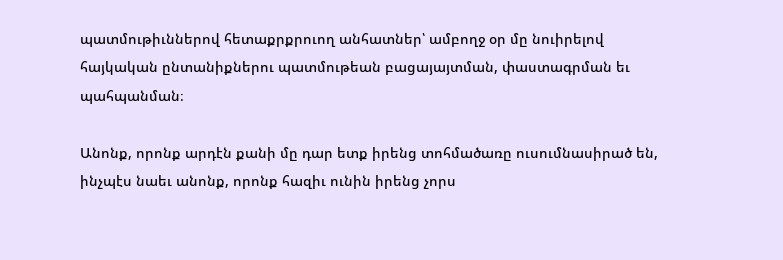պատմութիւններով հետաքրքրուող անհատներ՝ ամբողջ օր մը նուիրելով հայկական ընտանիքներու պատմութեան բացայայտման, փաստագրման եւ պահպանման։

Անոնք, որոնք արդէն քանի մը դար ետք իրենց տոհմածառը ուսումնասիրած են, ինչպէս նաեւ անոնք, որոնք հազիւ ունին իրենց չորս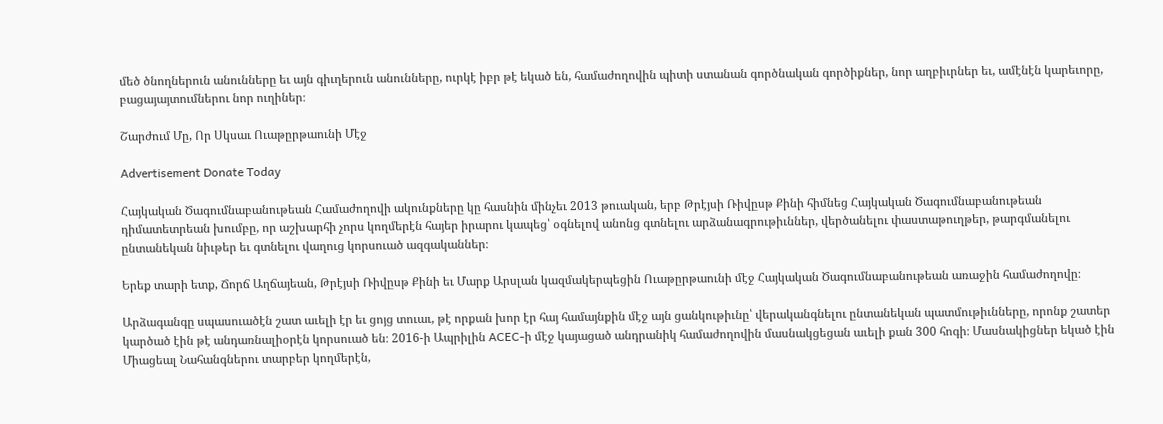մեծ ծնողներուն անունները եւ այն գիւղերուն անունները, ուրկէ իբր թէ եկած են, համաժողովին պիտի ստանան գործնական գործիքներ, նոր աղբիւրներ եւ, ամէնէն կարեւորը, բացայայտումներու նոր ուղիներ։

Շարժում Մը, Որ Սկսաւ Ուաթըրթաունի Մէջ

Advertisement Donate Today

Հայկական Ծագումնաբանութեան Համաժողովի ակունքները կը հասնին մինչեւ 2013 թուական, երբ Թրէյսի Ռիվըսթ Քինի հիմնեց Հայկական Ծագումնաբանութեան դիմատետրեան խումբը, որ աշխարհի չորս կողմերէն հայեր իրարու կապեց՝ օգնելով անոնց գտնելու արձանագրութիւններ, վերծանելու փաստաթուղթեր, թարգմանելու ընտանեկան նիւթեր եւ գտնելու վաղուց կորսուած ազգականներ։

Երեք տարի ետք, Ճորճ Աղճայեան, Թրէյսի Ռիվըսթ Քինի եւ Մարք Արսլան կազմակերպեցին Ուաթըրթաունի մէջ Հայկական Ծագումնաբանութեան առաջին համաժողովը։

Արձագանգը սպասուածէն շատ աւելի էր եւ ցոյց տուաւ, թէ որքան խոր էր հայ համայնքին մէջ այն ցանկութիւնը՝ վերականգնելու ընտանեկան պատմութիւնները, որոնք շատեր կարծած էին թէ անդառնալիօրէն կորսուած են։ 2016-ի Ապրիլին ACEC-ի մէջ կայացած անդրանիկ համաժողովին մասնակցեցան աւելի քան 300 հոգի։ Մասնակիցներ եկած էին Միացեալ Նահանգներու տարբեր կողմերէն,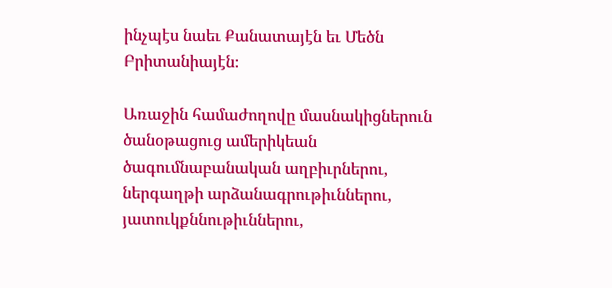ինչպէս նաեւ Քանատայէն եւ Մեծն Բրիտանիայէն։

Առաջին համաժողովը մասնակիցներուն ծանօթացուց ամերիկեան ծագումնաբանական աղբիւրներու, ներգաղթի արձանագրութիւններու, յատուկքննութիւններու,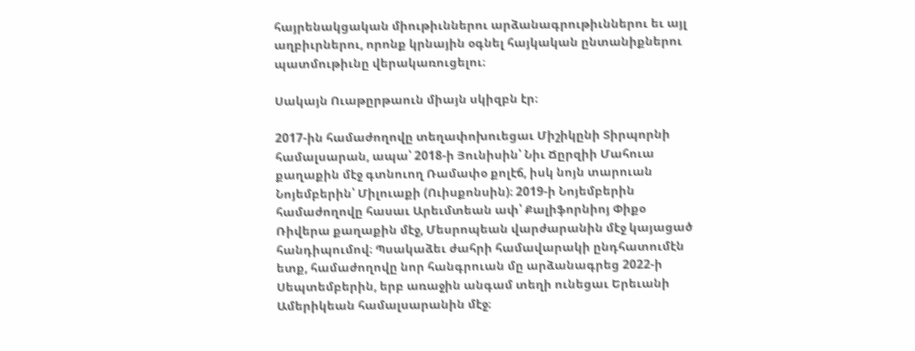հայրենակցական միութիւններու արձանագրութիւններու եւ այլ աղբիւրներու, որոնք կրնային օգնել հայկական ընտանիքներու պատմութիւնը վերակառուցելու։

Սակայն Ուաթըրթաուն միայն սկիզբն էր։

2017-ին համաժողովը տեղափոխուեցաւ Միշիկընի Տիրպորնի համալսարան, ապա՝ 2018-ի Յունիսին՝ Նիւ Ճըրզիի Մահուա քաղաքին մէջ գտնուող Ռամափօ քոլէճ, իսկ նոյն տարուան Նոյեմբերին՝ Միլուաքի (Ուիսքոնսին)։ 2019-ի Նոյեմբերին համաժողովը հասաւ Արեւմտեան ափ՝ Քալիֆորնիոյ Փիքօ Ռիվերա քաղաքին մէջ, Մեսրոպեան վարժարանին մէջ կայացած հանդիպումով։ Պսակաձեւ ժահրի համավարակի ընդհատումէն ետք, համաժողովը նոր հանգրուան մը արձանագրեց 2022-ի Սեպտեմբերին, երբ առաջին անգամ տեղի ունեցաւ Երեւանի Ամերիկեան համալսարանին մէջ։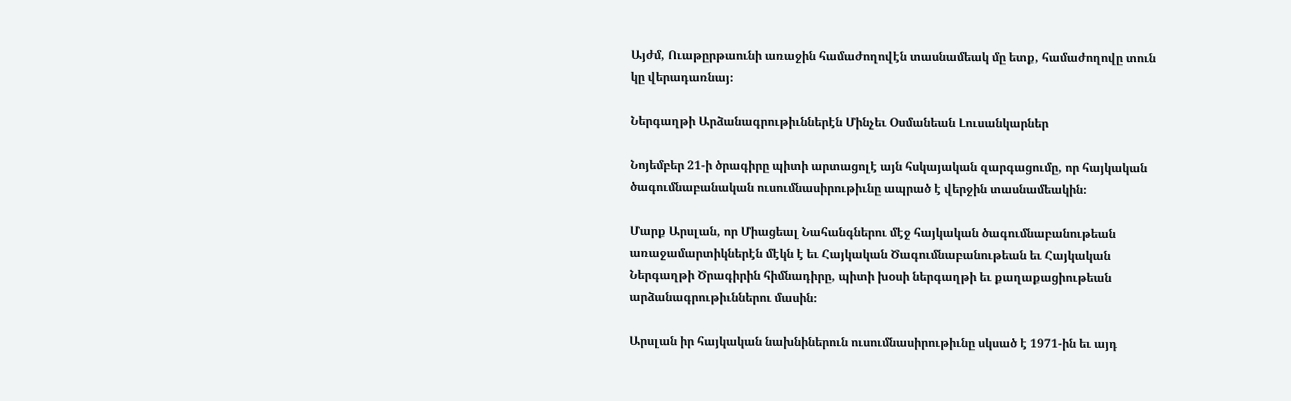Այժմ, Ուաթըրթաունի առաջին համաժողովէն տասնամեակ մը ետք, համաժողովը տուն կը վերադառնայ։

Ներգաղթի Արձանագրութիւններէն Մինչեւ Օսմանեան Լուսանկարներ

Նոյեմբեր 21-ի ծրագիրը պիտի արտացոլէ այն հսկայական զարգացումը, որ հայկական ծագումնաբանական ուսումնասիրութիւնը ապրած է վերջին տասնամեակին։

Մարք Արսլան, որ Միացեալ Նահանգներու մէջ հայկական ծագումնաբանութեան առաջամարտիկներէն մէկն է եւ Հայկական Ծագումնաբանութեան եւ Հայկական Ներգաղթի Ծրագիրին հիմնադիրը, պիտի խօսի ներգաղթի եւ քաղաքացիութեան արձանագրութիւններու մասին։

Արսլան իր հայկական նախնիներուն ուսումնասիրութիւնը սկսած է 1971-ին եւ այդ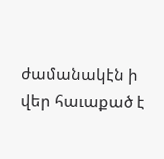ժամանակէն ի վեր հաւաքած է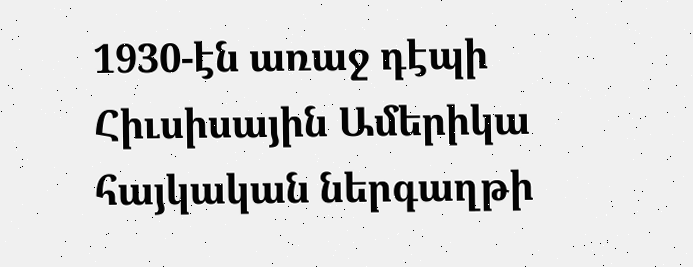1930-էն առաջ դէպի Հիւսիսային Ամերիկա հայկական ներգաղթի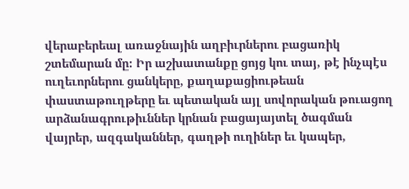վերաբերեալ առաջնային աղբիւրներու բացառիկ շտեմարան մը։ Իր աշխատանքը ցոյց կու տայ, թէ ինչպէս ուղեւորներու ցանկերը, քաղաքացիութեան փաստաթուղթերը եւ պետական այլ սովորական թուացող արձանագրութիւններ կրնան բացայայտել ծագման վայրեր, ազգականներ, գաղթի ուղիներ եւ կապեր,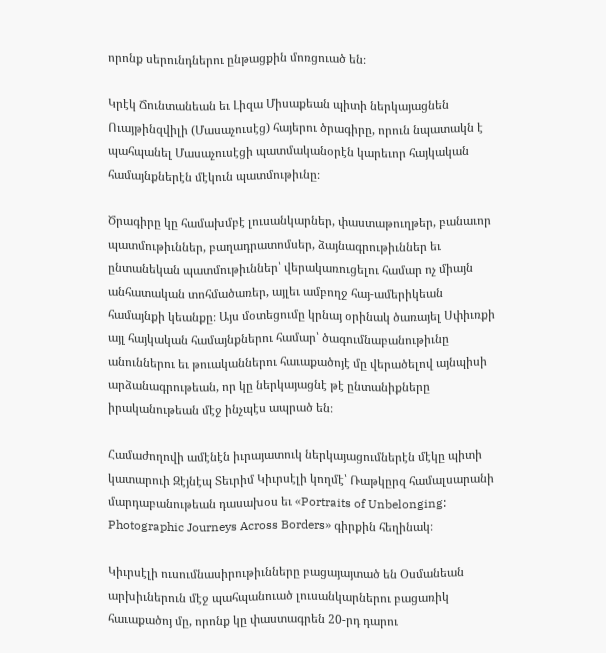որոնք սերունդներու ընթացքին մոռցուած են։

Կրէկ Ճունտանեան եւ Լիզա Միսաքեան պիտի ներկայացնեն Ուայթինզվիլի (Մասաչուսէց) հայերու ծրագիրը, որուն նպատակն է պահպանել Մասաչուսէցի պատմականօրէն կարեւոր հայկական համայնքներէն մէկուն պատմութիւնը։

Ծրագիրը կը համախմբէ լուսանկարներ, փաստաթուղթեր, բանաւոր պատմութիւններ, բաղադրատոմսեր, ձայնագրութիւններ եւ ընտանեկան պատմութիւններ՝ վերակառուցելու համար ոչ միայն անհատական տոհմածառեր, այլեւ ամբողջ հայ-ամերիկեան համայնքի կեանքը։ Այս մօտեցումը կրնայ օրինակ ծառայել Սփիւռքի այլ հայկական համայնքներու համար՝ ծագումնաբանութիւնը անուններու եւ թուականներու հաւաքածոյէ մը վերածելով այնպիսի արձանագրութեան, որ կը ներկայացնէ թէ ընտանիքները իրականութեան մէջ ինչպէս ապրած են։

Համաժողովի ամէնէն իւրայատուկ ներկայացումներէն մէկը պիտի կատարուի Զէյնէպ Տեւրիմ Կիւրսէլի կողմէ՝ Ռաթկըրզ համալսարանի մարդաբանութեան դասախօս եւ «Portraits of Unbelonging: Photographic Journeys Across Borders» գիրքին հեղինակ։

Կիւրսէլի ուսումնասիրութիւնները բացայայտած են Օսմանեան արխիւներուն մէջ պահպանուած լուսանկարներու բացառիկ հաւաքածոյ մը, որոնք կը փաստագրեն 20-րդ դարու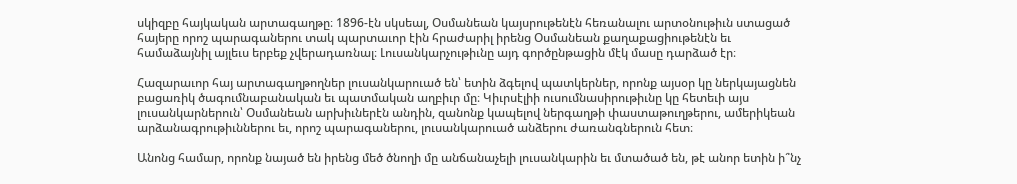սկիզբը հայկական արտագաղթը։ 1896-էն սկսեալ, Օսմանեան կայսրութենէն հեռանալու արտօնութիւն ստացած հայերը որոշ պարագաներու տակ պարտաւոր էին հրաժարիլ իրենց Օսմանեան քաղաքացիութենէն եւ համաձայնիլ այլեւս երբեք չվերադառնալ։ Լուսանկարչութիւնը այդ գործընթացին մէկ մասը դարձած էր։

Հազարաւոր հայ արտագաղթողներ լուսանկարուած են՝ ետին ձգելով պատկերներ, որոնք այսօր կը ներկայացնեն բացառիկ ծագումնաբանական եւ պատմական աղբիւր մը։ Կիւրսէլիի ուսումնասիրութիւնը կը հետեւի այս լուսանկարներուն՝ Օսմանեան արխիւներէն անդին, զանոնք կապելով ներգաղթի փաստաթուղթերու, ամերիկեան արձանագրութիւններու եւ, որոշ պարագաներու, լուսանկարուած անձերու ժառանգներուն հետ։

Անոնց համար, որոնք նայած են իրենց մեծ ծնողի մը անճանաչելի լուսանկարին եւ մտածած են, թէ անոր ետին ի՞նչ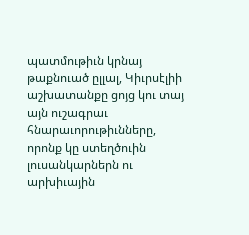պատմութիւն կրնայ թաքնուած ըլլալ, Կիւրսէլիի աշխատանքը ցոյց կու տայ այն ուշագրաւ հնարաւորութիւնները, որոնք կը ստեղծուին լուսանկարներն ու արխիւային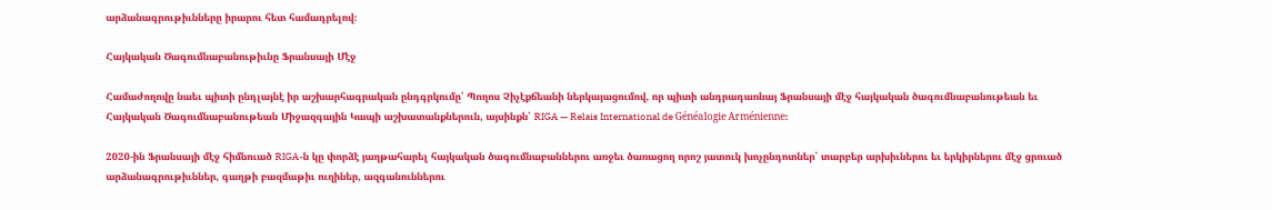արձանագրութիւնները իրարու հետ համադրելով։

Հայկական Ծագումնաբանութիւնը Ֆրանսայի Մէջ

Համաժողովը նաեւ պիտի ընդլայնէ իր աշխարհագրական ընդգրկումը՝ Պողոս Չիչէքճեանի ներկայացումով, որ պիտի անդրադառնայ Ֆրանսայի մէջ հայկական ծագումնաբանութեան եւ Հայկական Ծագումնաբանութեան Միջազգային Կապի աշխատանքներուն, այսինքն՝ RIGA — Relais International de Généalogie Arménienne։

2020-ին Ֆրանսայի մէջ հիմնուած RIGA-ն կը փորձէ յաղթահարել հայկական ծագումնաբաններու առջեւ ծառացող որոշ յատուկ խոչընդոտներ՝ տարբեր արխիւներու եւ երկիրներու մէջ ցրուած արձանագրութիւններ, գաղթի բազմաթիւ ուղիներ, ազգանուններու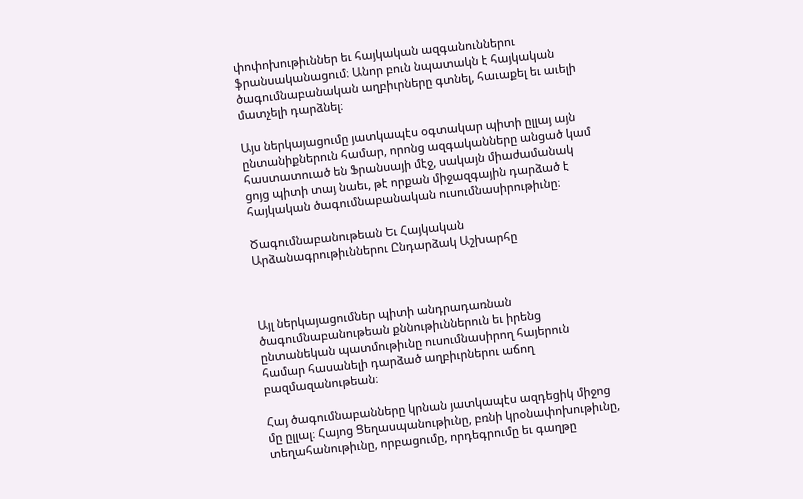փոփոխութիւններ եւ հայկական ազգանուններու ֆրանսականացում։ Անոր բուն նպատակն է հայկական ծագումնաբանական աղբիւրները գտնել, հաւաքել եւ աւելի մատչելի դարձնել։

Այս ներկայացումը յատկապէս օգտակար պիտի ըլլայ այն ընտանիքներուն համար, որոնց ազգականները անցած կամ հաստատուած են Ֆրանսայի մէջ, սակայն միաժամանակ ցոյց պիտի տայ նաեւ, թէ որքան միջազգային դարձած է հայկական ծագումնաբանական ուսումնասիրութիւնը։

Ծագումնաբանութեան Եւ Հայկական Արձանագրութիւններու Ընդարձակ Աշխարհը



Այլ ներկայացումներ պիտի անդրադառնան ծագումնաբանութեան քննութիւններուն եւ իրենց ընտանեկան պատմութիւնը ուսումնասիրող հայերուն համար հասանելի դարձած աղբիւրներու աճող բազմազանութեան։

Հայ ծագումնաբանները կրնան յատկապէս ազդեցիկ միջոց մը ըլլալ։ Հայոց Ցեղասպանութիւնը, բռնի կրօնափոխութիւնը, տեղահանութիւնը, որբացումը, որդեգրումը եւ գաղթը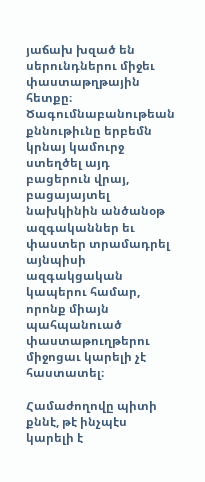յաճախ խզած են սերունդներու միջեւ փաստաթղթային հետքը։ Ծագումնաբանութեան քննութիւնը երբեմն կրնայ կամուրջ ստեղծել այդ բացերուն վրայ, բացայայտել նախկինին անծանօթ ազգականներ եւ  փաստեր տրամադրել այնպիսի ազգակցական կապերու համար, որոնք միայն պահպանուած փաստաթուղթերու միջոցաւ կարելի չէ հաստատել։

Համաժողովը պիտի քննէ, թէ ինչպէս կարելի է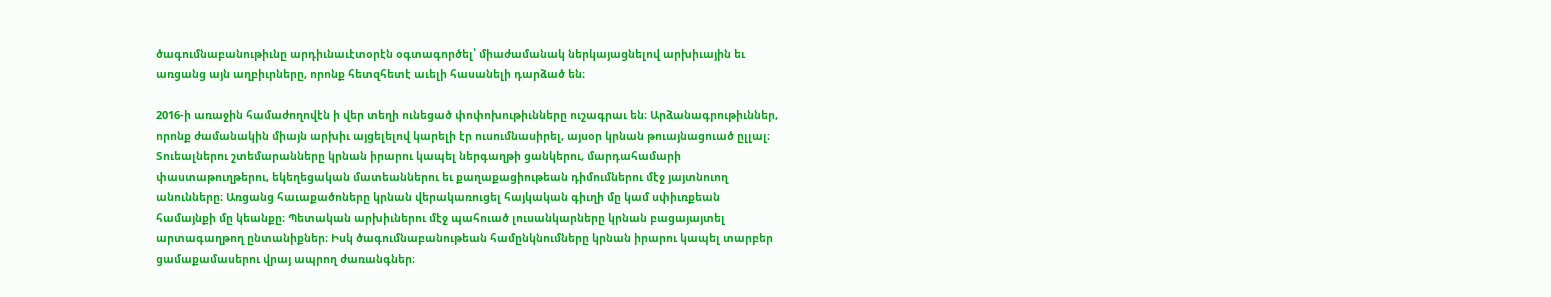ծագումնաբանութիւնը արդիւնաւէտօրէն օգտագործել՝ միաժամանակ ներկայացնելով արխիւային եւ առցանց այն աղբիւրները, որոնք հետզհետէ աւելի հասանելի դարձած են։

2016-ի առաջին համաժողովէն ի վեր տեղի ունեցած փոփոխութիւնները ուշագրաւ են։ Արձանագրութիւններ, որոնք ժամանակին միայն արխիւ այցելելով կարելի էր ուսումնասիրել, այսօր կրնան թուայնացուած ըլլալ։ Տուեալներու շտեմարանները կրնան իրարու կապել ներգաղթի ցանկերու, մարդահամարի փաստաթուղթերու, եկեղեցական մատեաններու եւ քաղաքացիութեան դիմումներու մէջ յայտնուող անունները։ Առցանց հաւաքածոները կրնան վերակառուցել հայկական գիւղի մը կամ սփիւռքեան համայնքի մը կեանքը։ Պետական արխիւներու մէջ պահուած լուսանկարները կրնան բացայայտել արտագաղթող ընտանիքներ։ Իսկ ծագումնաբանութեան համընկնումները կրնան իրարու կապել տարբեր ցամաքամասերու վրայ ապրող ժառանգներ։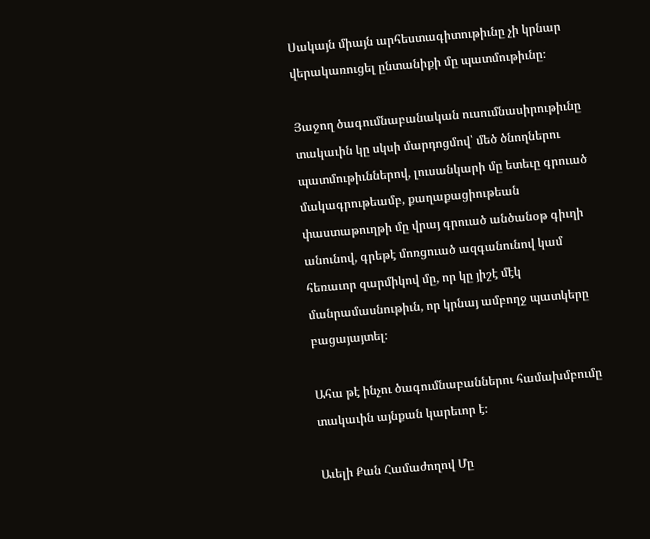Սակայն միայն արհեստագիտութիւնը չի կրնար վերակառուցել ընտանիքի մը պատմութիւնը։

Յաջող ծագումնաբանական ուսումնասիրութիւնը տակաւին կը սկսի մարդոցմով՝ մեծ ծնողներու պատմութիւններով, լուսանկարի մը ետեւը գրուած մակագրութեամբ, քաղաքացիութեան փաստաթուղթի մը վրայ գրուած անծանօթ գիւղի անունով, գրեթէ մոռցուած ազգանունով կամ հեռաւոր զարմիկով մը, որ կը յիշէ մէկ մանրամասնութիւն, որ կրնայ ամբողջ պատկերը բացայայտել։

Ահա թէ ինչու ծագումնաբաններու համախմբումը տակաւին այնքան կարեւոր է։

Աւելի Քան Համաժողով Մը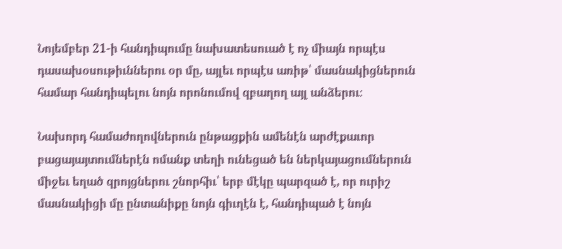Նոյեմբեր 21-ի հանդիպումը նախատեսուած է ոչ միայն որպէս դասախօսութիւններու օր մը, այլեւ որպէս առիթ՝ մասնակիցներուն համար հանդիպելու նոյն որոնումով զբաղող այլ անձերու։

Նախորդ համաժողովներուն ընթացքին ամենէն արժէքաւոր բացայայտումներէն ոմանք տեղի ունեցած են ներկայացումներուն միջեւ եղած զրոյցներու շնորհիւ՝ երբ մէկը պարզած է, որ ուրիշ մասնակիցի մը ընտանիքը նոյն գիւղէն է, հանդիպած է նոյն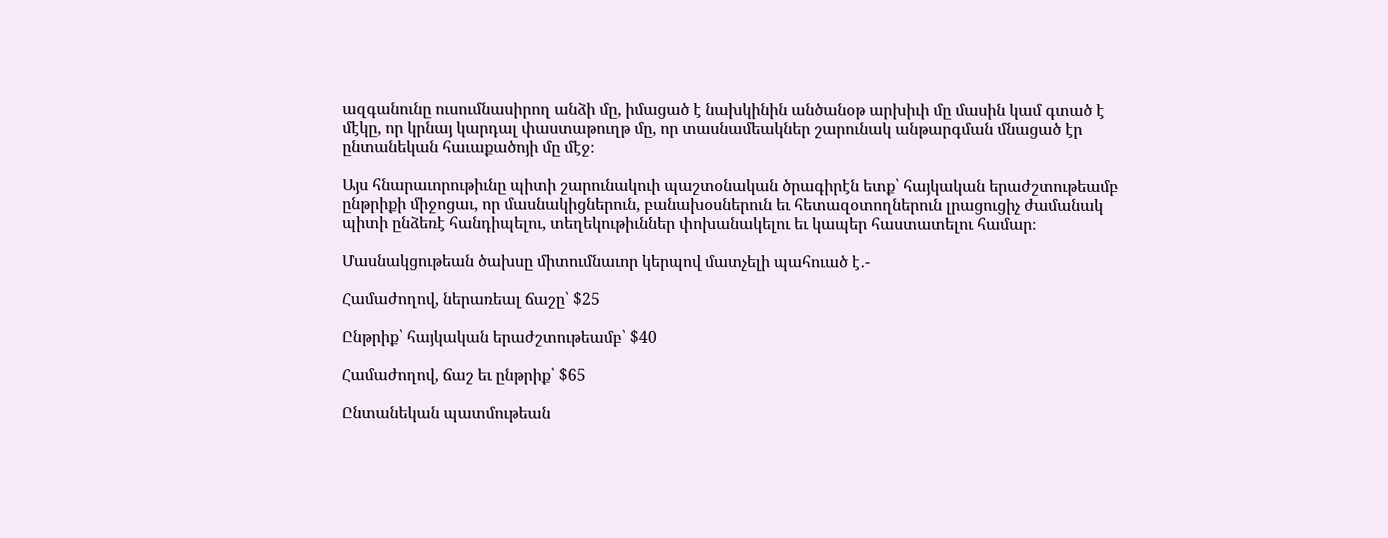ազգանունը ուսումնասիրող անձի մը, իմացած է նախկինին անծանօթ արխիւի մը մասին կամ գտած է մէկը, որ կրնայ կարդալ փաստաթուղթ մը, որ տասնամեակներ շարունակ անթարգման մնացած էր ընտանեկան հաւաքածոյի մը մէջ։

Այս հնարաւորութիւնը պիտի շարունակուի պաշտօնական ծրագիրէն ետք՝ հայկական երաժշտութեամբ ընթրիքի միջոցաւ, որ մասնակիցներուն, բանախօսներուն եւ հետազօտողներուն լրացուցիչ ժամանակ պիտի ընձեռէ հանդիպելու, տեղեկութիւններ փոխանակելու եւ կապեր հաստատելու համար։

Մասնակցութեան ծախսը միտումնաւոր կերպով մատչելի պահուած է․-

Համաժողով, ներառեալ ճաշը՝ $25

Ընթրիք՝ հայկական երաժշտութեամբ՝ $40

Համաժողով, ճաշ եւ ընթրիք՝ $65

Ընտանեկան պատմութեան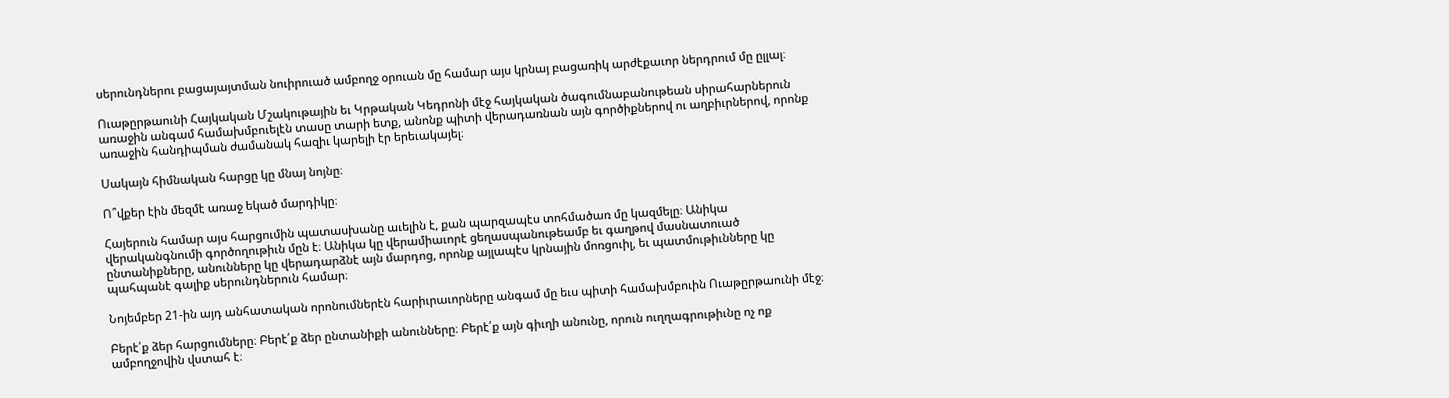սերունդներու բացայայտման նուիրուած ամբողջ օրուան մը համար այս կրնայ բացառիկ արժէքաւոր ներդրում մը ըլլալ։

Ուաթըրթաունի Հայկական Մշակութային եւ Կրթական Կեդրոնի մէջ հայկական ծագումնաբանութեան սիրահարներուն առաջին անգամ համախմբուելէն տասը տարի ետք, անոնք պիտի վերադառնան այն գործիքներով ու աղբիւրներով, որոնք առաջին հանդիպման ժամանակ հազիւ կարելի էր երեւակայել։

Սակայն հիմնական հարցը կը մնայ նոյնը։

Ո՞վքեր էին մեզմէ առաջ եկած մարդիկը։

Հայերուն համար այս հարցումին պատասխանը աւելին է, քան պարզապէս տոհմածառ մը կազմելը։ Անիկա վերականգնումի գործողութիւն մըն է։ Անիկա կը վերամիաւորէ ցեղասպանութեամբ եւ գաղթով մասնատուած ընտանիքները, անունները կը վերադարձնէ այն մարդոց, որոնք այլապէս կրնային մոռցուիլ, եւ պատմութիւնները կը պահպանէ գալիք սերունդներուն համար։

Նոյեմբեր 21-ին այդ անհատական որոնումներէն հարիւրաւորները անգամ մը եւս պիտի համախմբուին Ուաթըրթաունի մէջ։

Բերէ՛ք ձեր հարցումները։ Բերէ՛ք ձեր ընտանիքի անունները։ Բերէ՛ք այն գիւղի անունը, որուն ուղղագրութիւնը ոչ ոք ամբողջովին վստահ է։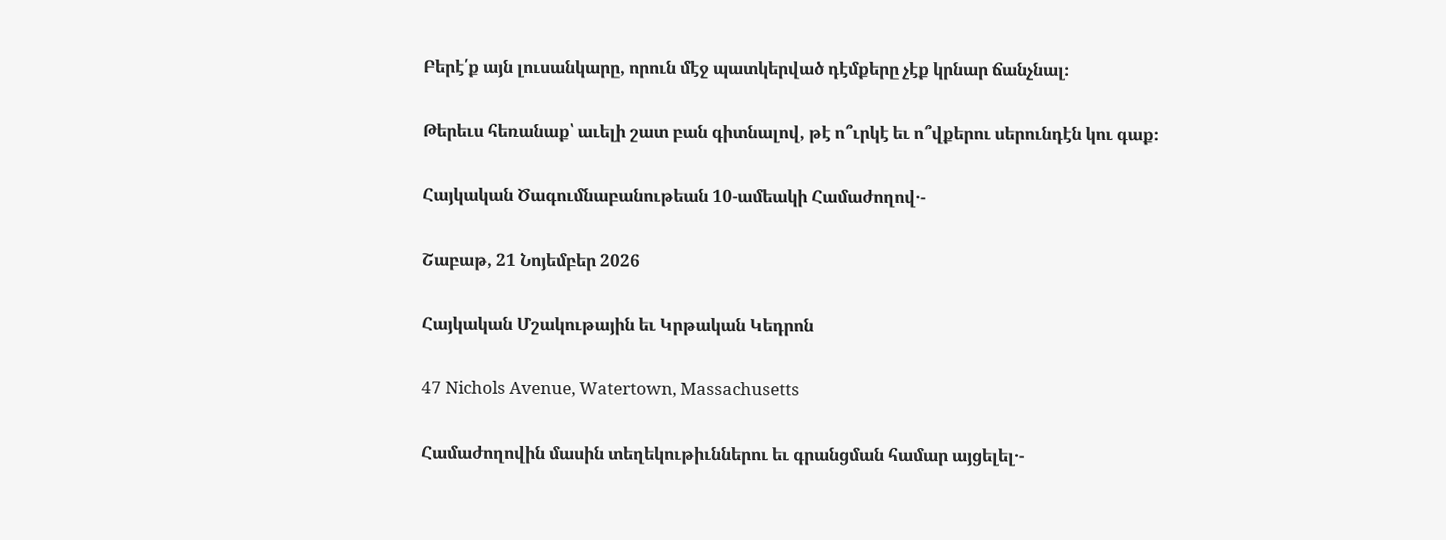Բերէ՛ք այն լուսանկարը, որուն մէջ պատկերված դէմքերը չէք կրնար ճանչնալ։

Թերեւս հեռանաք՝ աւելի շատ բան գիտնալով, թէ ո՞ւրկէ եւ ո՞վքերու սերունդէն կու գաք։

Հայկական Ծագումնաբանութեան 10-ամեակի Համաժողով․-

Շաբաթ, 21 Նոյեմբեր 2026

Հայկական Մշակութային եւ Կրթական Կեդրոն

47 Nichols Avenue, Watertown, Massachusetts

Համաժողովին մասին տեղեկութիւններու եւ գրանցման համար այցելել․-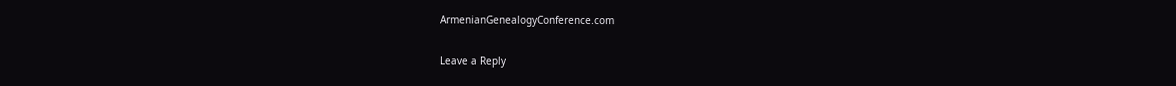ArmenianGenealogyConference.com

Leave a Reply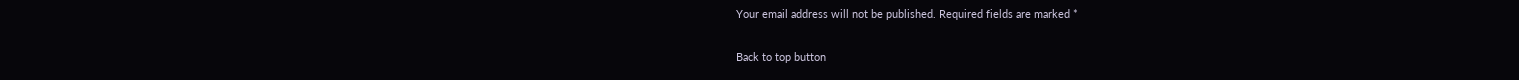Your email address will not be published. Required fields are marked *

Back to top button